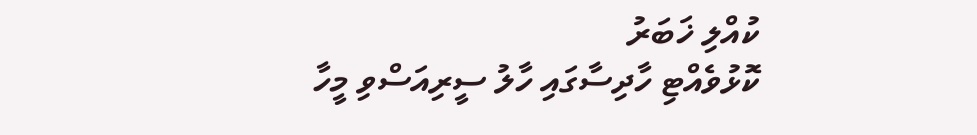ކުއްލި ޚަބަރު
ކޮޅުވެއްޓި ހާދިސާގައި ހާލު ސީރިއަސްވި މީހާ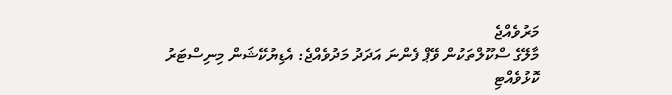މަރުވެއްޖެ
މާލޭގެ ސްކޫލްތަކުން ވޭޕް ފެންނަ އަދަދު މަދުވެއްޖެ: އެޑިޔުކޭޝަން މިނިސްޓަރު
ކޮޅުވެއްޓި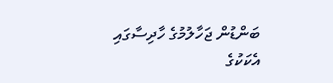ބަންޑުން ޖަހާލުމުގެ ހާދިސާގައި އެކަކުގެ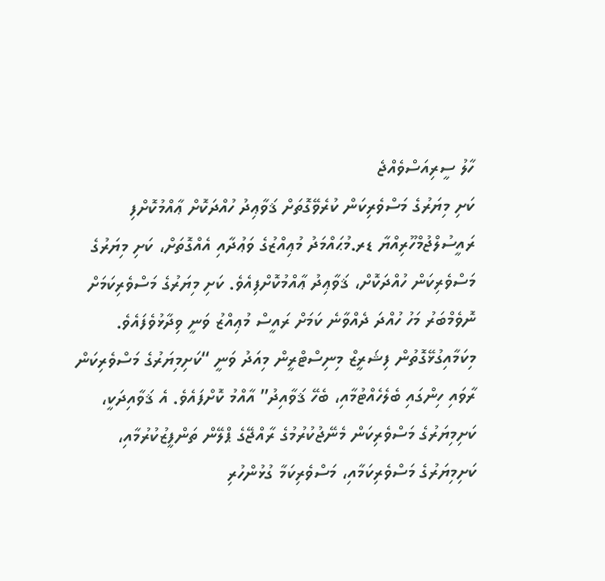ހާލު ސީރިއަސްވެއްޖެ
ކަށި މިޔަރުގެ މަސްވެރިކަން ކުރެވޭގޮތަށް ޤަވާޢިދު ހުއްދަކޮށް ޢާއްމުކޮށްފި
ރައީސުލްޖުމްހޫރިއްޔާ ޑރ.މުޙައްމަދު މުޢިއްޒުގެ ވަޢުދާއި އެއްގޮތަށް، ކަށި މިޔަރުގެ މަސްވެރިކަން ހުއްދަކޮށް، ޤަވާޢިދު ޢާއްމުކޮށްފިއެވެ. ކަށި މިޔަރުގެ މަސްވެރިކަމަށް ނޮވެމްބަރު މަހު ހުއްދަ ދެއްވާނެ ކަމަށް ރައީސް މުޢިއްޒު ވަނީ ވިދާޅުވެފައެވެ.
މިކަމާއިގުޅޭގޮތުން ފިޝަރީޒް މިނިސްޓްރީން މިއަދު ވަނީ “ކަށިމިޔަރުގެ މަސްވެރިކަން ރާވައި ހިންގައި ބެލެހެއްޓުމާއި، ބެހޭ ޤަވާއިދު” އާއްމު ކޮށްފައެވެ. އެ ޤަވާއިދަކީ، ކަށިމިޔަރުގެ މަސްވެރިކަން މެނޭޖުކުރުމުގެ ރާއްޖޭގެ ޕްލޭން ތަންފީޒުކުރުމާއި، ކަށިމިޔަރުގެ މަސްވެރިކަމާއި، މަސްވެރިކަމާ ގުޅުންހުރި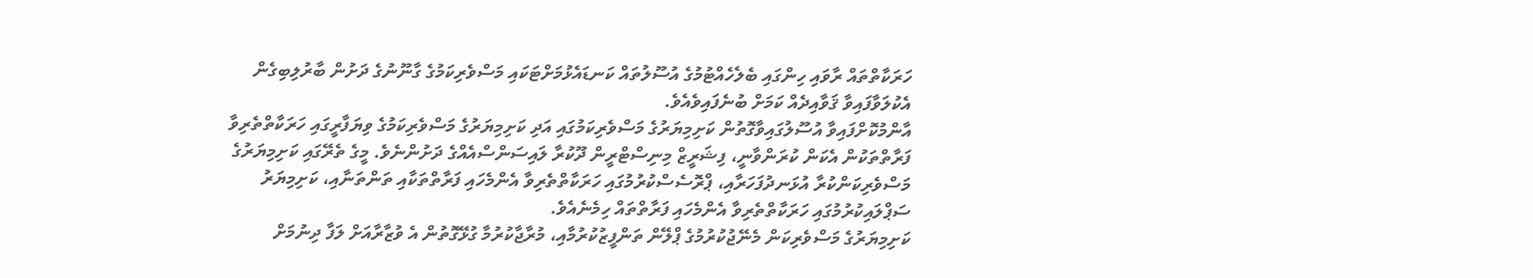ހަރަކާތްތައް ރާވައި ހިންގައި ބެލެހެއްޓުމުގެ އުސޫލުތައް ކަނޑައެޅުމަށްޓަކައި މަސްވެރިކަމުގެ ގާނޫނުގެ ދަށުން ބާރުލިބިގެން އެކުލަވާފައިވާ ޤަވާއިދެއް ކަމަށް ބުނެފައިވެއެވެ.
އާންމުކޮށްފައިވާ އުސޫލުގައިވާގޮތުން ކަށިމިޔަރުގެ މަސްވެރިކަމުގައި އަދި ކަށިމިޔަރުގެ މަސްވެރިކަމުގެ ވިޔަފާރީގައި ހަރަކާތްތެރިވާ ފަރާތްތަކުން އެކަން ކުރަންވާނީ، ފިޝަރީޒް މިނިސްޓްރީން ދޫކުރާ ލައިސަންސްއެއްގެ ދަށުންނެވެ. މީގެ ތެރޭގައި ކަށިމިޔަރުގެ މަސްވެރިކަންކުރާ އުޅަނދުފަހަރާއި، ޕްރޮސެސްކުރުމުގައި ހަރަކާތްތެރިވާ އެންމެހައި ފަރާތްތަކާއި ތަންތަނާއި، ކަށިމިޔަރު ސަޕްލައިކުރުމުގައި ހަރަކާތްތެރިވާ އެންމެހައި ފަރާތްތައް ހިމެނެއެވެ.
ކަށިމިޔަރުގެ މަސްވެރިކަން މެނޭޖުކުރުމުގެ ޕްލޭން ތަންފީޒުކުރުމާއި، މުރާޖާކުރުމާ ގުޅޭގޮތުން އެ ވުޒާރާއަށް ލަފާ ދިނުމަށް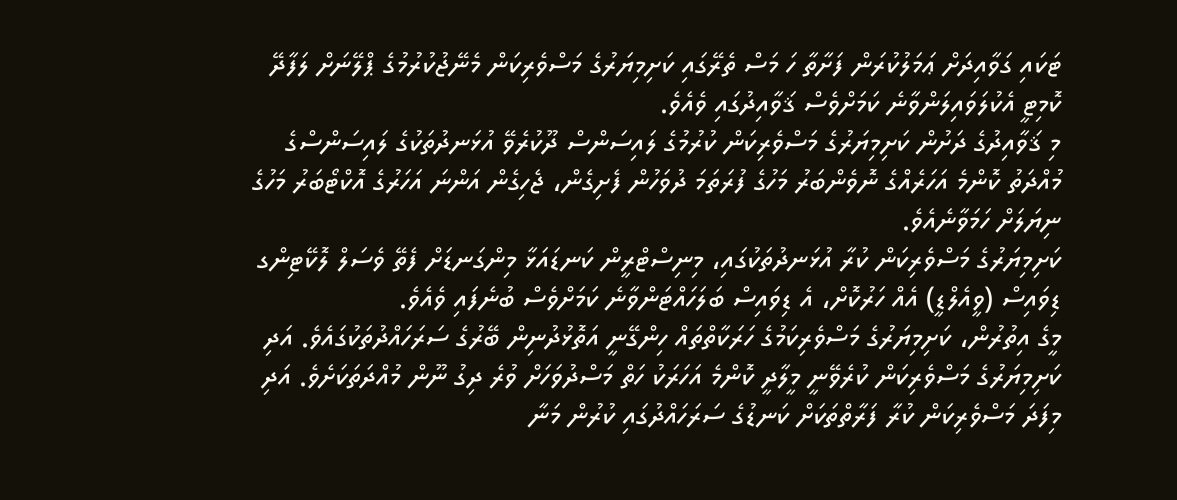ޓަކައި ގަވާއިދަށް ޢަމަލުކުރަން ފަށާތާ ހަ މަސް ތެރޭގައި ކަށިމިޔަރުގެ މަސްވެރިކަން މެނޭޖުކުރުމުގެ ޕްލޭނަށް ލަފާދޭ ކޮމިޓީ އެކުލަވައިލަންވާނެ ކަމަށްވެސް ޤަވާއިދުގައި ވެއެވެ.
މި ޤަވާއިދުގެ ދަށުން ކަށިމިޔަރުގެ މަސްވެރިކަން ކުރުމުގެ ލައިސަންސް ދޫކުރެވޭ އުޅަނދުތަކުގެ ލައިސަންސްގެ މުއްދަތު ކޮންމެ އަހަރެއްގެ ނޮވެންބަރު މަހުގެ ފުރަތަމަ ދުވަހުން ފެށިގެން، ޖެހިގެން އަންނަ އަހަރުގެ އޮކްޓޯބަރު މަހުގެ ނިޔަލަށް ހަމަވާނެއެވެ.
ކަށިމިޔަރުގެ މަސްވެރިކަން ކުރާ އުޅަނދުތަކުގައި، މިނިސްޓްރީން ކަނޑައަޅާ މިންގަނޑަށް ފެތޭ ވެސަލް ލޮކޭޓިންގ ޑިވައިސް (ވީއެލްޑީ) އެއް ހަރުކޮށް، އެ ޑިވައިސް ބަލަހައްޓަންވާނެ ކަމަށްވެސް ބުނެފައި ވެއެވެ.
މީގެ އިތުރުން، ކަށިމިޔަރުގެ މަސްވެރިކަމުގެ ހަރަކާތްތައް ހިންގޭނީ އަތޮޅުދުނިން ބޭރުގެ ސަރަހައްދުތަކުގައެވެ. އަދި ކަށިމިޔަރުގެ މަސްވެރިކަން ކުރެވޭނީ މީލާދީ ކޮންމެ އަހަރަކު ހަތް މަސްދުވަހަށް ވުރެ ދިގު ނޫން މުއްދަތަކަށެވެ. އަދި މިފަދަ މަސްވެރިކަން ކުރާ ފަރާތްތަކަށް ކަނޑުގެ ސަރަހައްދުގައި ކުރުން މަނާ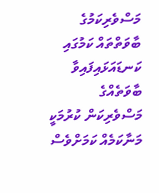މަސްވެރިކަމުގެ ބާވަތްތައް ކަމުގައި ކަނޑައަޅައިފައިވާ ބާވަތެއްގެ މަސްވެރިކަން ކުރުމަކީ މަނާކަމެއް ކަމަށްވެސް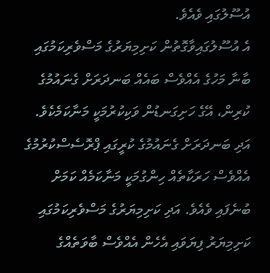އުސޫލުގައި ވެއެވެ.
އެ އުސޫލުގައިވާގޮތުން ކަށިމިޔަރުގެ މަސްވެރިކަމުގައި ބާނާ މަހުގެ އެއްވެސް ބައެއް ބަނދަރަށް ގެނައުމުގެ ކުރިން، އޭގެ ހަށިގަނޑުން ވަކިކުރުމަކީ މަނާކަމެކެވެ. އަދި ބަނދަރަށް ގެނައުމުގެ ކުރީގައި ޕްރޮސެސްކުރުމުގެ އެއްވެސް ހަރަކާތެއް ހިންގުމަކީ މަނާކަމެއް ކަމަށް ބުނެފައި ވެއެވެ. އަދި ކަށިމިޔަރުގެ މަސްވެރިކަމުގައި ކަށިމިޔަރު ފިޔަވައި އެހެން އެއްވެސް ބާވަތެއްގެ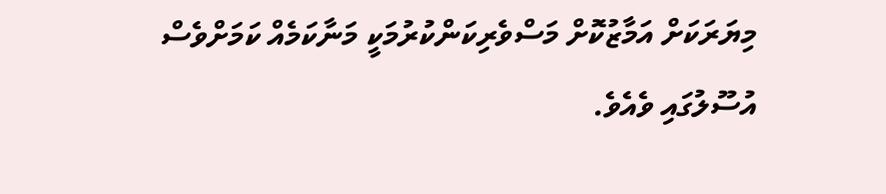މިޔަރަކަށް އަމާޒުކޮށް މަސްވެރިކަންކުރުމަކީ މަނާކަމެއް ކަމަށްވެސް އުސޫލުގައި ވެއެވެ.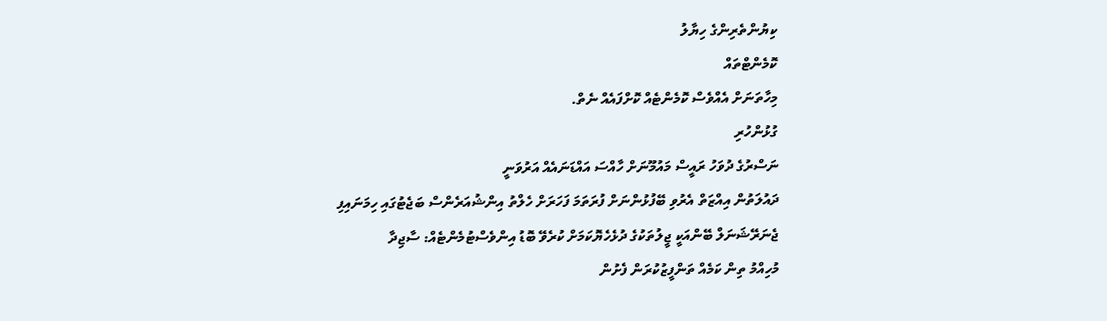ކިޔުންތެރިންގެ ހިޔާލު
ކޮމެންޓްތައް
މިހާތަނަށް އެއްވެސް ކޮމެންޓެއް ކޮށްފައެއް ނެތް.
ގުޅުންހުރި
ނަސްރުގެ ދުވަހު ރައީސް މައުމޫނަށް ހާއްސަ އައްޑަނައެއް އަރުވަނީ
ދައުލަތުން އިއްޒަތް އެރުވި ބޭފުޅުންނަށް ފުރަތަމަ ފަހަރަށް ހެލްތު އިންޝުއަރެންސް ބަޖެޓުގައި ހިމަނައިފި
ޖެނަރޭޝަނަލް ބޭންއަކީ ޖީލުތަކުގެ ދުޅެހެޔޮކަމަށް ކުރެވޭ ބޮޑު އިންވެސްޓުމެންޓެއް: ސާޖިދާ
މުހިއްމު ތިން ކަމެއް ތަންފީޒުކުރަން ފެށުން